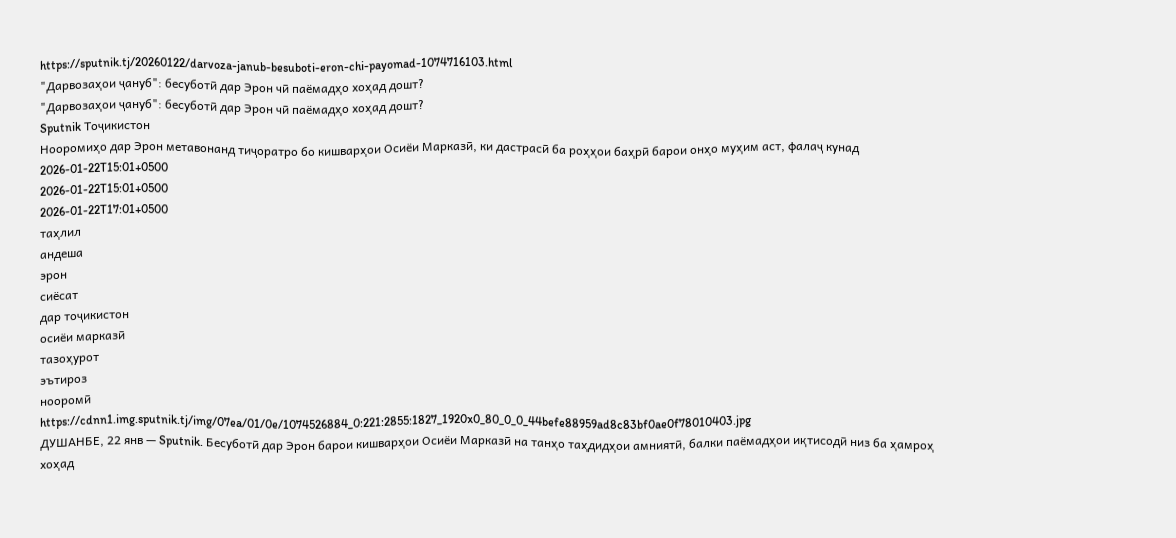https://sputnik.tj/20260122/darvoza-janub-besuboti-eron-chi-payomad-1074716103.html
"Дарвозаҳои ҷануб": бесуботӣ дар Эрон чӣ паёмадҳо хоҳад дошт?
"Дарвозаҳои ҷануб": бесуботӣ дар Эрон чӣ паёмадҳо хоҳад дошт?
Sputnik Тоҷикистон
Нооромиҳо дар Эрон метавонанд тиҷоратро бо кишварҳои Осиёи Марказӣ, ки дастрасӣ ба роҳҳои баҳрӣ барои онҳо муҳим аст, фалаҷ кунад
2026-01-22T15:01+0500
2026-01-22T15:01+0500
2026-01-22T17:01+0500
таҳлил
андеша
эрон
сиёсат
дар тоҷикистон
осиёи марказӣ
тазоҳурот
эътироз
нооромӣ
https://cdnn1.img.sputnik.tj/img/07ea/01/0e/1074526884_0:221:2855:1827_1920x0_80_0_0_44befe88959ad8c83bf0ae0f78010403.jpg
ДУШАНБЕ, 22 янв — Sputnik. Бесуботӣ дар Эрон барои кишварҳои Осиёи Марказӣ на танҳо таҳдидҳои амниятӣ, балки паёмадҳои иқтисодӣ низ ба ҳамроҳ хоҳад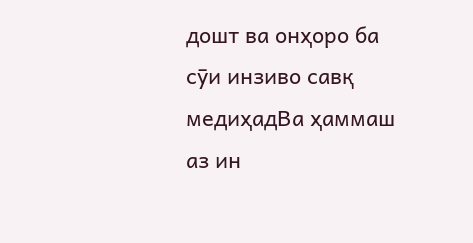дошт ва онҳоро ба сӯи инзиво савқ медиҳадВа ҳаммаш аз ин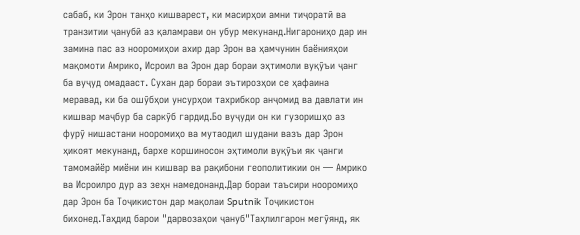сабаб, ки Эрон танҳо кишварест, ки масирҳои амни тиҷоратӣ ва транзитии ҷанубӣ аз қаламрави он убур мекунанд.Нигарониҳо дар ин замина пас аз нооромиҳои ахир дар Эрон ва ҳамчунин баёнияҳои мақомоти Амрико, Исроил ва Эрон дар бораи эҳтимоли вуқӯъи ҷанг ба вуҷуд омадааст. Сухан дар бораи эътирозҳои се ҳафаина меравад, ки ба ошӯбҳои унсурҳои тахрибкор анҷомид ва давлати ин кишвар маҷбур ба саркӯб гардид.Бо вуҷуди он ки гузоришҳо аз фурӯ нишастани нооромиҳо ва мутаодил шудани вазъ дар Эрон ҳикоят мекунанд, бархе коршиносон эҳтимоли вуқӯъи як ҷанги тамомайёр миёни ин кишвар ва рақибони геополитикии он — Амрико ва Исроилро дур аз зеҳн намедонанд.Дар бораи таъсири нооромиҳо дар Эрон ба Тоҷикистон дар мақолаи Sputnik Тоҷикистон бихонед.Таҳдид барои "дарвозаҳои ҷануб"Таҳлилгарон мегӯянд, як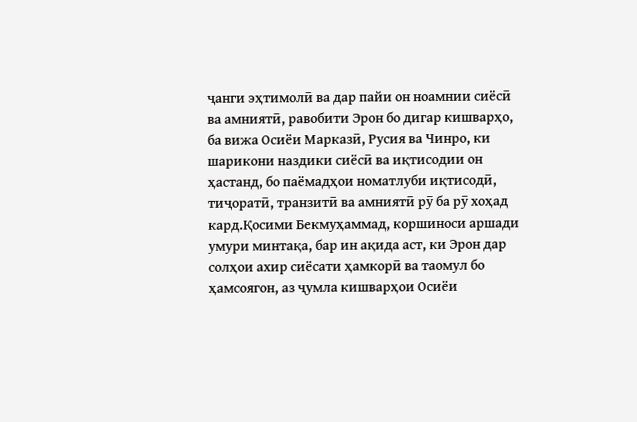ҷанги эҳтимолӣ ва дар пайи он ноамнии сиёсӣ ва амниятӣ, равобити Эрон бо дигар кишварҳо, ба вижа Осиёи Марказӣ, Русия ва Чинро, ки шарикони наздики сиёсӣ ва иқтисодии он ҳастанд, бо паёмадҳои номатлуби иқтисодӣ, тиҷоратӣ, транзитӣ ва амниятӣ рӯ ба рӯ хоҳад кард.Қосими Бекмуҳаммад, коршиноси аршади умури минтақа, бар ин ақида аст, ки Эрон дар солҳои ахир сиёсати ҳамкорӣ ва таомул бо ҳамсоягон, аз ҷумла кишварҳои Осиёи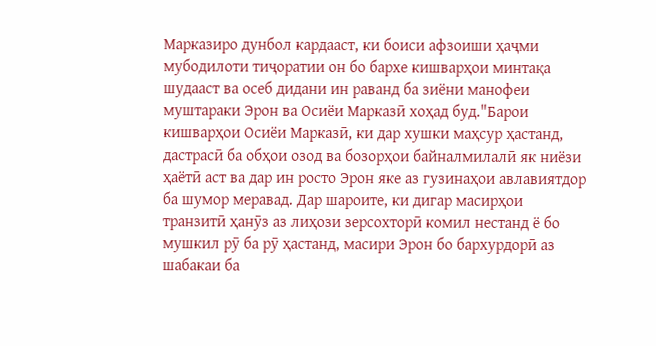Марказиро дунбол кардааст, ки боиси афзоиши ҳаҷми мубодилоти тиҷоратии он бо бархе кишварҳои минтақа шудааст ва осеб дидани ин раванд ба зиёни манофеи муштараки Эрон ва Осиёи Марказӣ хоҳад буд."Барои кишварҳои Осиёи Марказӣ, ки дар хушки маҳсур ҳастанд, дастрасӣ ба обҳои озод ва бозорҳои байналмилалӣ як ниёзи ҳаётӣ аст ва дар ин ростo Эрон яке аз гузинаҳои авлавиятдор ба шумор меравад. Дар шароите, ки дигар масирҳои транзитӣ ҳанӯз аз лиҳози зерсохторӣ комил нестанд ё бо мушкил рӯ ба рӯ ҳастанд, масири Эрон бо бархурдорӣ аз шабакаи ба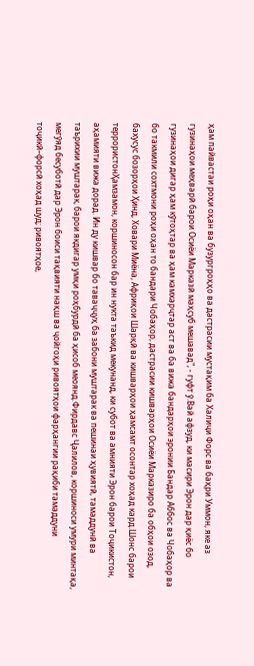ҳам пайвастаи роҳи оҳан ва бузургроҳҳо ва дастрасии мустақим ба Халиҷи Форс ва баҳри Уммон, яке аз гузинаҳои меҳварӣ барои Осиёи Марказӣ маҳсуб мешавад", - гуфт ӯ.Вай афзуд, ки масири Эрон дар қиёс бо гузинаҳои дигар ҳам кӯтоҳтар ва ҳам камхарҷтар аст ва ба вижа бандарҳои эронии Бандар Аббос ва Чобаҳор ва бо такмили сохтмони роҳи оҳан то бандари Чобаҳор, дастрасии кишварҳои Осиёи Марказиро ба обҳои озод, бахусус бозорҳои Ҳинд, Ховари Миёна, Африқои Шарқӣ ва кишварҳои ҳамсамт осонтар хоҳад кард.Шонс барои террористонҲамзамон, коршиносон бар ин нукта таъкид мекунанд, ки субот ва амнияти Эрон барои Тоҷикистон, аҳамияти вижа дорад. Ин ду кишвар бо таваҷҷуҳ ба забони муштарак ва пешинаи ҳувиятӣ, тамаддунӣ ва таърихии муштарак, барои якдигар умқи роҳбурдӣ ба ҳисоб меоянд.Фирдавс Ҷалилов, коршиноси умури минтақа, мегӯяд бесуботӣ дар Эрон боиси тақвияти нақш ва ҷойгоҳи ривоятҳои фарҳангии рақиби тамаддуни тоҷикӣ–форсӣ хоҳад шуд; ривоятҳое,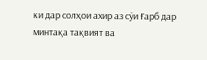ки дар солҳои ахир аз сӯи Ғарб дар минтақа тақвият ва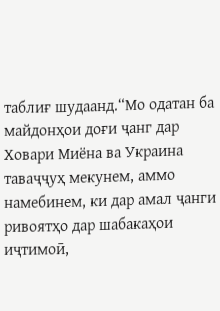таблиғ шудаанд.“Мо одатан ба майдонҳои доғи ҷанг дар Ховари Миёна ва Украина таваҷҷуҳ мекунем, аммо намебинем, ки дар амал ҷанги ривоятҳо дар шабакаҳои иҷтимоӣ,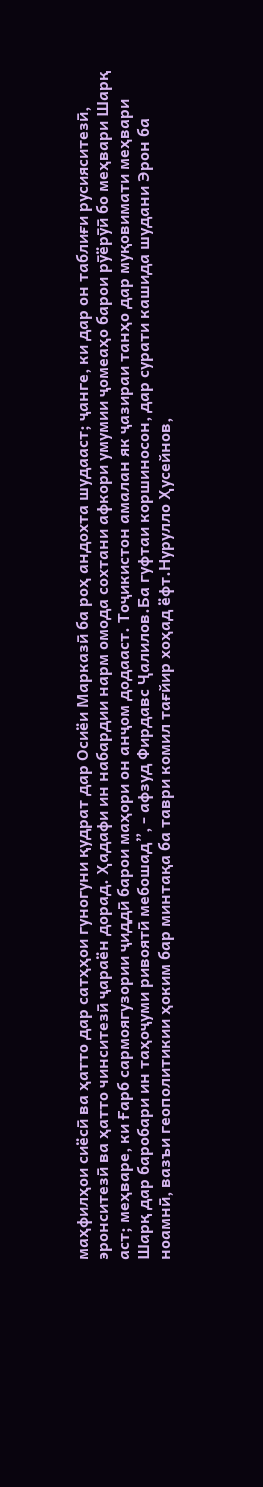маҳфилҳои сиёсӣ ва ҳатто дар сатҳҳои гуногуни қудрат дар Осиёи Марказӣ ба роҳ андохта шудааст; ҷанге, ки дар он таблиғи русияситезӣ, эронситезӣ ва ҳатто чинситезӣ ҷараён дорад. Ҳадафи ин набардии нарм омода сохтани афкори умумии ҷомеаҳо барои рӯёрӯӣ бо меҳвари Шарқ аст; меҳваре, ки Ғарб сармоягузории ҷиддӣ барои маҳори он анҷом додааст. Тоҷикистон амалан як ҷазираи танҳо дар муқовимати меҳвари Шарқ дар баробари ин таҳоҷуми ривоятӣ мебошад”, - афзуд Фирдавс Ҷалилов.Ба гуфтаи коршиносон, дар сурати кашида шудани Эрон ба ноамнӣ, вазъи геополитикии ҳоким бар минтақа ба таври комил тағйир хоҳад ёфт.Нурулло Ҳусейнов,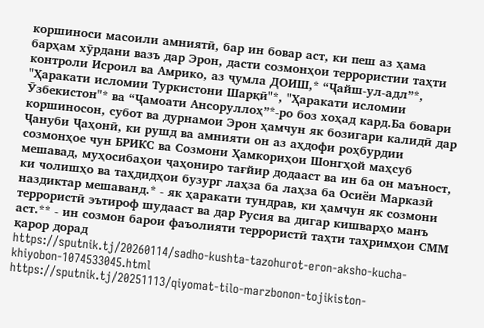коршиноси масоили амниятӣ, бар ин бовар аст, ки пеш аз ҳама барҳам хӯрдани вазъ дар Эрон, дасти созмонҳои террористии таҳти контроли Исроил ва Амрико, аз ҷумла ДОИШ,* “Ҷайш-ул-адл”*, "Ҳаракати исломии Туркистони Шарқӣ"*, "Ҳаракати исломии Ӯзбекистон"* ва “Ҷамоати Ансоруллоҳ”*-ро боз хоҳад кард.Ба бовари коршиносон, субот ва дурнамои Эрон ҳамчун як бозигари калидӣ дар Ҷануби Ҷаҳонӣ, ки рушд ва амнияти он аз аҳдофи роҳбурдии созмонҳое чун БРИКС ва Созмони Ҳамкориҳои Шонгҳой маҳсуб мешавад, муҳосибаҳои ҷаҳониро тағйир додааст ва ин ба он маъност, ки чолишҳо ва таҳдидҳои бузург лаҳза ба лаҳза ба Осиёи Марказӣ наздиктар мешаванд.* - як ҳаракати тундрав, ки ҳамчун як созмони террористӣ эътироф шудааст ва дар Русия ва дигар кишварҳо манъ аст.** - ин созмон барои фаъолияти террористӣ таҳти таҳримҳои СММ қарор дорад
https://sputnik.tj/20260114/sadho-kushta-tazohurot-eron-aksho-kucha-khiyobon-1074533045.html
https://sputnik.tj/20251113/qiyomat-tilo-marzbonon-tojikiston-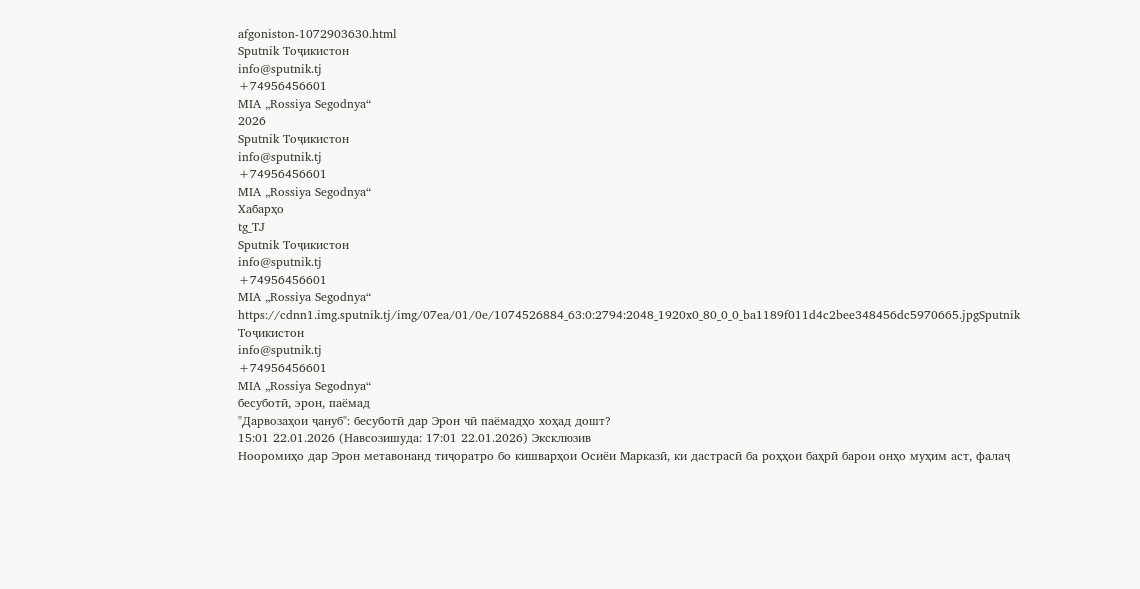afgoniston-1072903630.html
Sputnik Тоҷикистон
info@sputnik.tj
+74956456601
MIA „Rossiya Segodnya“
2026
Sputnik Тоҷикистон
info@sputnik.tj
+74956456601
MIA „Rossiya Segodnya“
Хабарҳо
tg_TJ
Sputnik Тоҷикистон
info@sputnik.tj
+74956456601
MIA „Rossiya Segodnya“
https://cdnn1.img.sputnik.tj/img/07ea/01/0e/1074526884_63:0:2794:2048_1920x0_80_0_0_ba1189f011d4c2bee348456dc5970665.jpgSputnik Тоҷикистон
info@sputnik.tj
+74956456601
MIA „Rossiya Segodnya“
бесуботӣ, эрон, паёмад
"Дарвозаҳои ҷануб": бесуботӣ дар Эрон чӣ паёмадҳо хоҳад дошт?
15:01 22.01.2026 (Навсозишуда: 17:01 22.01.2026) Эксклюзив
Нооромиҳо дар Эрон метавонанд тиҷоратро бо кишварҳои Осиёи Марказӣ, ки дастрасӣ ба роҳҳои баҳрӣ барои онҳо муҳим аст, фалаҷ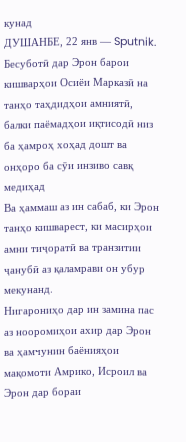кунад
ДУШАНБЕ, 22 янв — Sputnik. Бесуботӣ дар Эрон барои кишварҳои Осиёи Марказӣ на танҳо таҳдидҳои амниятӣ, балки паёмадҳои иқтисодӣ низ ба ҳамроҳ хоҳад дошт ва онҳоро ба сӯи инзиво савқ медиҳад
Ва ҳаммаш аз ин сабаб, ки Эрон танҳо кишварест, ки масирҳои амни тиҷоратӣ ва транзитии ҷанубӣ аз қаламрави он убур мекунанд.
Нигарониҳо дар ин замина пас аз нооромиҳои ахир дар Эрон ва ҳамчунин баёнияҳои мақомоти Амрико, Исроил ва Эрон дар бораи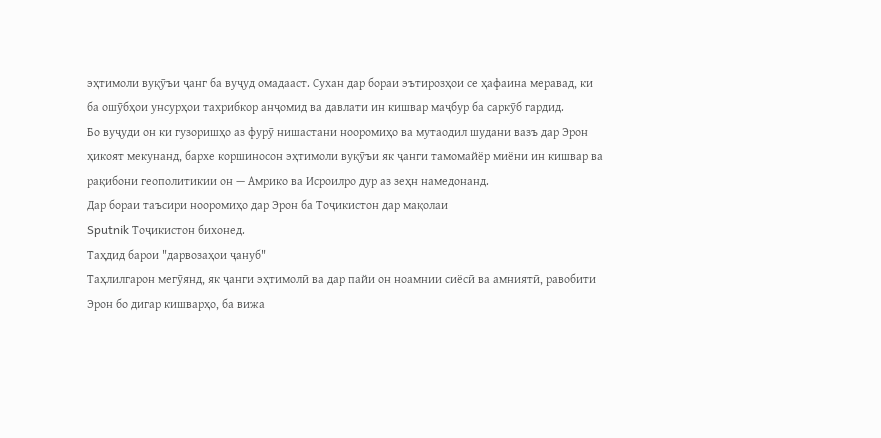эҳтимоли вуқӯъи ҷанг ба вуҷуд омадааст. Сухан дар бораи эътирозҳои се ҳафаина меравад, ки ба ошӯбҳои унсурҳои тахрибкор анҷомид ва давлати ин кишвар маҷбур ба саркӯб гардид.
Бо вуҷуди он ки гузоришҳо аз фурӯ нишастани нооромиҳо ва мутаодил шудани вазъ дар Эрон ҳикоят мекунанд, бархе коршиносон эҳтимоли вуқӯъи як ҷанги тамомайёр миёни ин кишвар ва рақибони геополитикии он — Амрико ва Исроилро дур аз зеҳн намедонанд.
Дар бораи таъсири нооромиҳо дар Эрон ба Тоҷикистон дар мақолаи
Sputnik Тоҷикистон бихонед.
Таҳдид барои "дарвозаҳои ҷануб"
Таҳлилгарон мегӯянд, як ҷанги эҳтимолӣ ва дар пайи он ноамнии сиёсӣ ва амниятӣ, равобити Эрон бо дигар кишварҳо, ба вижа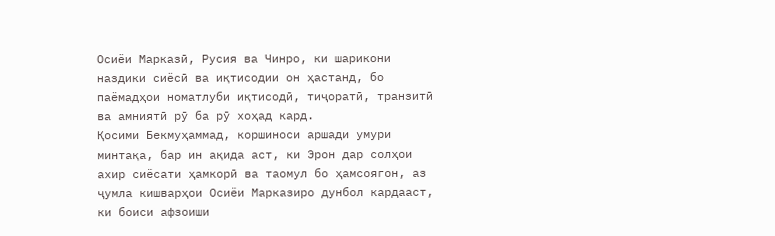Осиёи Марказӣ, Русия ва Чинро, ки шарикони наздики сиёсӣ ва иқтисодии он ҳастанд, бо паёмадҳои номатлуби иқтисодӣ, тиҷоратӣ, транзитӣ ва амниятӣ рӯ ба рӯ хоҳад кард.
Қосими Бекмуҳаммад, коршиноси аршади умури минтақа, бар ин ақида аст, ки Эрон дар солҳои ахир сиёсати ҳамкорӣ ва таомул бо ҳамсоягон, аз ҷумла кишварҳои Осиёи Марказиро дунбол кардааст, ки боиси афзоиши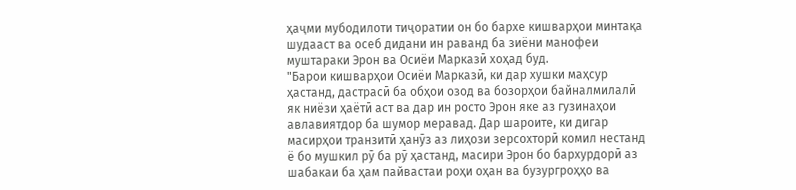ҳаҷми мубодилоти тиҷоратии он бо бархе кишварҳои минтақа шудааст ва осеб дидани ин раванд ба зиёни манофеи муштараки Эрон ва Осиёи Марказӣ хоҳад буд.
"Барои кишварҳои Осиёи Марказӣ, ки дар хушки маҳсур ҳастанд, дастрасӣ ба обҳои озод ва бозорҳои байналмилалӣ як ниёзи ҳаётӣ аст ва дар ин ростo Эрон яке аз гузинаҳои авлавиятдор ба шумор меравад. Дар шароите, ки дигар масирҳои транзитӣ ҳанӯз аз лиҳози зерсохторӣ комил нестанд ё бо мушкил рӯ ба рӯ ҳастанд, масири Эрон бо бархурдорӣ аз шабакаи ба ҳам пайвастаи роҳи оҳан ва бузургроҳҳо ва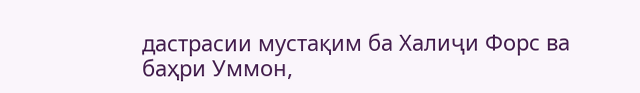дастрасии мустақим ба Халиҷи Форс ва баҳри Уммон,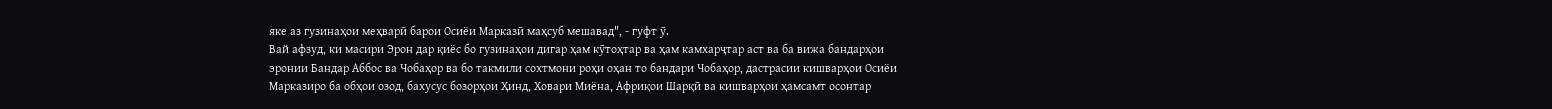яке аз гузинаҳои меҳварӣ барои Осиёи Марказӣ маҳсуб мешавад", - гуфт ӯ.
Вай афзуд, ки масири Эрон дар қиёс бо гузинаҳои дигар ҳам кӯтоҳтар ва ҳам камхарҷтар аст ва ба вижа бандарҳои эронии Бандар Аббос ва Чобаҳор ва бо такмили сохтмони роҳи оҳан то бандари Чобаҳор, дастрасии кишварҳои Осиёи Марказиро ба обҳои озод, бахусус бозорҳои Ҳинд, Ховари Миёна, Африқои Шарқӣ ва кишварҳои ҳамсамт осонтар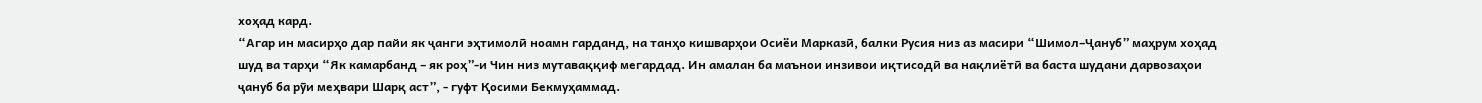хоҳад кард.
“Агар ин масирҳо дар пайи як ҷанги эҳтимолӣ ноамн гарданд, на танҳо кишварҳои Осиёи Марказӣ, балки Русия низ аз масири “Шимол–Ҷануб” маҳрум хоҳад шуд ва тарҳи “Як камарбанд – як роҳ”-и Чин низ мутаваққиф мегардад. Ин амалан ба маънои инзивои иқтисодӣ ва нақлиётӣ ва баста шудани дарвозаҳои ҷануб ба рӯи меҳвари Шарқ аст”, - гуфт Қосими Бекмуҳаммад.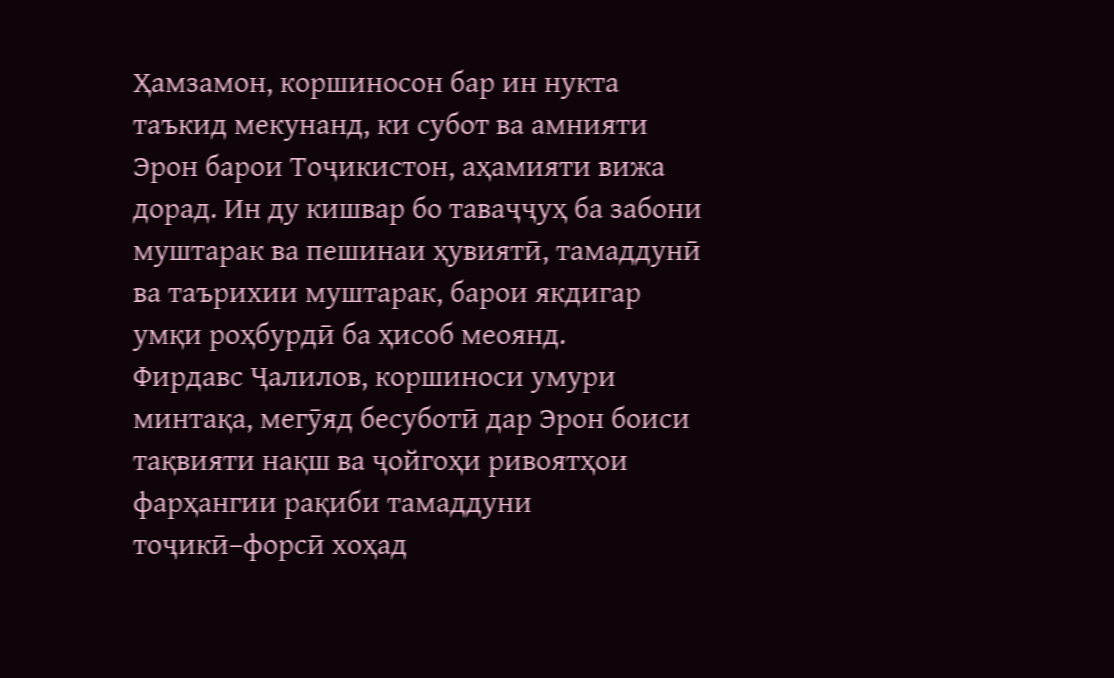Ҳамзамон, коршиносон бар ин нукта таъкид мекунанд, ки субот ва амнияти Эрон барои Тоҷикистон, аҳамияти вижа дорад. Ин ду кишвар бо таваҷҷуҳ ба забони муштарак ва пешинаи ҳувиятӣ, тамаддунӣ ва таърихии муштарак, барои якдигар умқи роҳбурдӣ ба ҳисоб меоянд.
Фирдавс Ҷалилов, коршиноси умури минтақа, мегӯяд бесуботӣ дар Эрон боиси тақвияти нақш ва ҷойгоҳи ривоятҳои фарҳангии рақиби тамаддуни тоҷикӣ–форсӣ хоҳад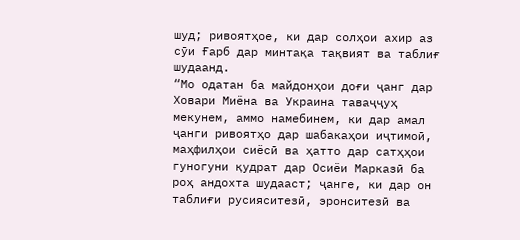шуд; ривоятҳое, ки дар солҳои ахир аз сӯи Ғарб дар минтақа тақвият ва таблиғ шудаанд.
“Мо одатан ба майдонҳои доғи ҷанг дар Ховари Миёна ва Украина таваҷҷуҳ мекунем, аммо намебинем, ки дар амал ҷанги ривоятҳо дар шабакаҳои иҷтимоӣ, маҳфилҳои сиёсӣ ва ҳатто дар сатҳҳои гуногуни қудрат дар Осиёи Марказӣ ба роҳ андохта шудааст; ҷанге, ки дар он таблиғи русияситезӣ, эронситезӣ ва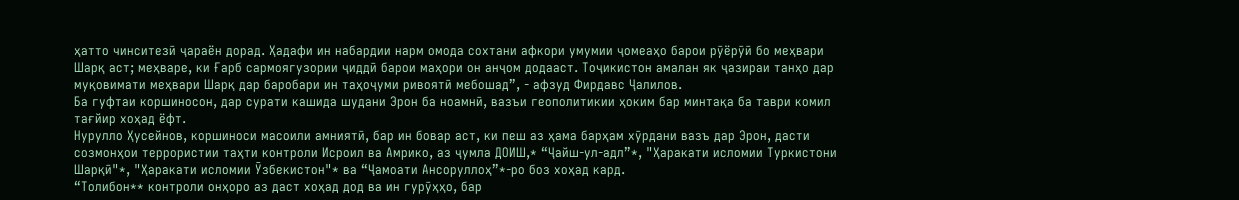ҳатто чинситезӣ ҷараён дорад. Ҳадафи ин набардии нарм омода сохтани афкори умумии ҷомеаҳо барои рӯёрӯӣ бо меҳвари Шарқ аст; меҳваре, ки Ғарб сармоягузории ҷиддӣ барои маҳори он анҷом додааст. Тоҷикистон амалан як ҷазираи танҳо дар муқовимати меҳвари Шарқ дар баробари ин таҳоҷуми ривоятӣ мебошад”, - афзуд Фирдавс Ҷалилов.
Ба гуфтаи коршиносон, дар сурати кашида шудани Эрон ба ноамнӣ, вазъи геополитикии ҳоким бар минтақа ба таври комил тағйир хоҳад ёфт.
Нурулло Ҳусейнов, коршиноси масоили амниятӣ, бар ин бовар аст, ки пеш аз ҳама барҳам хӯрдани вазъ дар Эрон, дасти созмонҳои террористии таҳти контроли Исроил ва Амрико, аз ҷумла ДОИШ,* “Ҷайш-ул-адл”*, "Ҳаракати исломии Туркистони Шарқӣ"*, "Ҳаракати исломии Ӯзбекистон"* ва “Ҷамоати Ансоруллоҳ”*-ро боз хоҳад кард.
“Толибон** контроли онҳоро аз даст хоҳад дод ва ин гурӯҳҳо, бар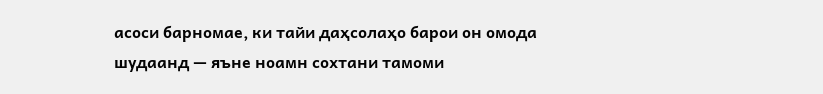асоси барномае, ки тайи даҳсолаҳо барои он омода шудаанд — яъне ноамн сохтани тамоми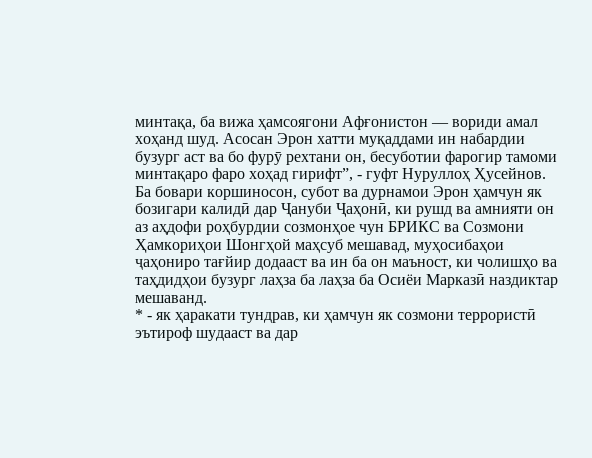минтақа, ба вижа ҳамсоягони Афғонистон — вориди амал хоҳанд шуд. Асосан Эрон хатти муқаддами ин набардии бузург аст ва бо фурӯ рехтани он, бесуботии фарогир тамоми минтақаро фаро хоҳад гирифт”, - гуфт Нуруллоҳ Ҳусейнов.
Ба бовари коршиносон, субот ва дурнамои Эрон ҳамчун як бозигари калидӣ дар Ҷануби Ҷаҳонӣ, ки рушд ва амнияти он аз аҳдофи роҳбурдии созмонҳое чун БРИКС ва Созмони Ҳамкориҳои Шонгҳой маҳсуб мешавад, муҳосибаҳои ҷаҳониро тағйир додааст ва ин ба он маъност, ки чолишҳо ва таҳдидҳои бузург лаҳза ба лаҳза ба Осиёи Марказӣ наздиктар мешаванд.
* - як ҳаракати тундрав, ки ҳамчун як созмони террористӣ эътироф шудааст ва дар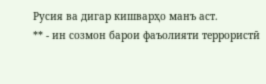Русия ва дигар кишварҳо манъ аст.
** - ин созмон барои фаъолияти террористӣ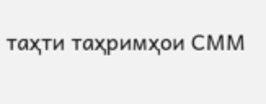таҳти таҳримҳои СММ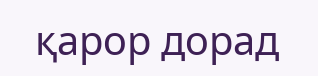қарор дорад